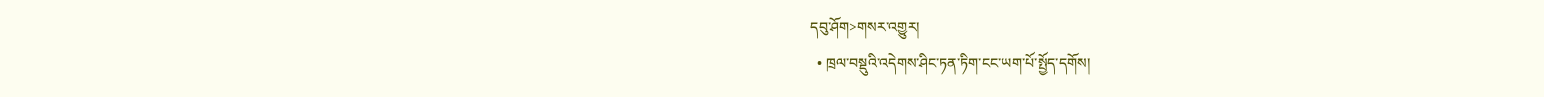དབུ་ཤོག>གསར་འགྱུར།
  • ཁྲལ་བསྡུའི་འདེགས་ཤིང་ཏན་ཏིག་ངང་ཡག་པོ་སྤྱོད་དགོས།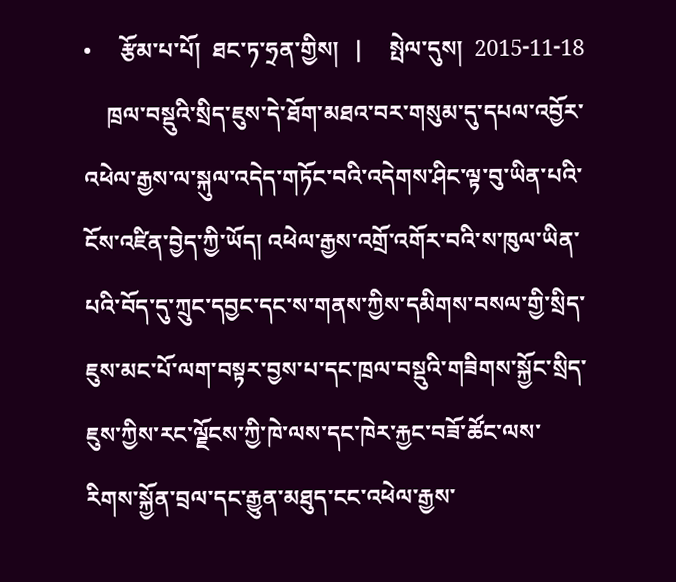•     རྩོམ་པ་པོ།  ཐང་ཏ་ཧྲན་གྱིས།   |     སྤེལ་དུས།  2015-11-18
    ཁྲལ་བསྡུའི་སྲིད་ཇུས་དེ་ཐོག་མཐའ་བར་གསུམ་དུ་དཔལ་འབྱོར་འཕེལ་རྒྱས་ལ་སྐུལ་འདེད་གཏོང་བའི་འདེགས་ཤིང་ལྟ་བུ་ཡིན་པའི་ངོས་འཛིན་བྱེད་ཀྱི་ཡོད། འཕེལ་རྒྱས་འགྲོ་འགོར་བའི་ས་ཁུལ་ཡིན་པའི་བོད་དུ་ཀྲུང་དབྱང་དང་ས་གནས་ཀྱིས་དམིགས་བསལ་གྱི་སྲིད་ཇུས་མང་པོ་ལག་བསྟར་བྱས་པ་དང་ཁྲལ་བསྡུའི་གཟིགས་སྐྱོང་སྲིད་ཇུས་ཀྱིས་རང་ལྗོངས་ཀྱི་ཁེ་ལས་དང་ཁེར་རྐྱང་བཟོ་ཚོང་ལས་རིགས་སྐྱོན་བྲལ་དང་རྒྱུན་མཐུད་ངང་འཕེལ་རྒྱས་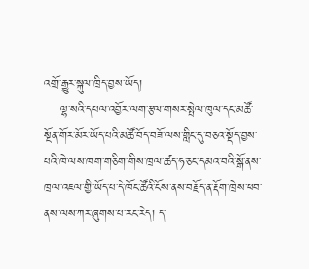འགྲོ་རྒྱུར་སྐུལ་ཁྲིད་བྱས་ཡོད།
    ལྷ་སའི་དཔལ་འབྱོར་ལག་རྩལ་གསར་སྤེལ་ཁུལ་དང་མཚོ་སྔོན་གོར་མོར་ཡོད་པའི་མཚོ་བོད་བཟོ་ལས་གླིང་དུ་བཅའ་སྡོད་བྱས་པའི་ཁེ་ལས་ཁག་གཅིག་གིས་ཁྲལ་ཚད་ཧ་ཅང་དམའ་བའི་སྒོ་ནས་ཁྲལ་འཇལ་གྱི་ཡོད་པ་དེ་ཁོང་ཚོའི་ངོས་ནས་བརྗོད་ན་རྡོག་ཁྲེས་ཕབ་ནས་ལས་ཀར་ཞུགས་པ་རང་རེད། ད་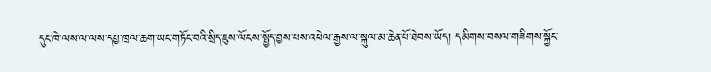དུང་ཁེ་ལས་ལ་ལས་དཔྱ་ཁྲལ་ཆག་ཡང་གཏོང་བའི་སྲིད་ཇུས་ལོངས་སྤྱོད་བྱས་པས་འཕེལ་རྒྱས་ལ་སྐུལ་མ་ཆེན་པོ་ཐེབས་ཡོད། དམིགས་བསལ་གཟིགས་སྐྱོང་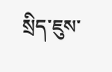སྲིད་ཇུས་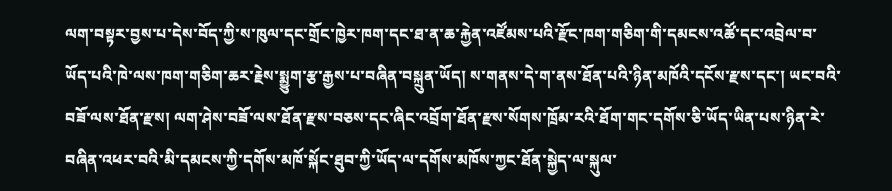ལག་བསྟར་བྱས་པ་དེས་བོད་ཀྱི་ས་ཁུལ་དང་གྲོང་ཁྱེར་ཁག་དང་ཐ་ན་ཆ་རྐྱེན་འཛོམས་པའི་རྫོང་ཁག་གཅིག་གི་དམངས་འཚོ་དང་འབྲེལ་བ་ཡོད་པའི་ཁེ་ལས་ཁག་གཅིག་ཆར་རྗེས་སྨྱུག་རྩ་རྒྱས་པ་བཞིན་བསྐྲུན་ཡོད། ས་གནས་དེ་ག་ནས་ཐོན་པའི་ཉིན་མཁོའི་དངོས་རྫས་དང་། ཡང་བའི་བཟོ་ལས་ཐོན་རྫས། ལག་ཤེས་བཟོ་ལས་ཐོན་རྫས་བཅས་དང་ཞིང་འབྲོག་ཐོན་རྫས་སོགས་ཁྲོམ་རའི་ཐོག་གང་དགོས་ཅི་ཡོད་ཡིན་པས་ཉིན་རེ་བཞིན་འཕར་བའི་མི་དམངས་ཀྱི་དགོས་མཁོ་སྐོང་ཐུབ་ཀྱི་ཡོད་ལ་དགོས་མཁོས་ཀྱང་ཐོན་སྐྱེད་ལ་སྐུལ་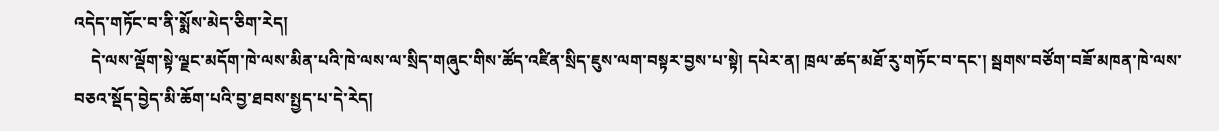འདེད་གཏོང་བ་ནི་སྨོས་མེད་ཅིག་རེད།
    དེ་ལས་ལྡོག་སྟེ་ལྗང་མདོག་ཁེ་ལས་མིན་པའི་ཁེ་ལས་ལ་སྲིད་གཞུང་གིས་ཚོད་འཛིན་སྲིད་ཇུས་ལག་བསྟར་བྱས་པ་སྟེ། དཔེར་ན། ཁྲལ་ཚད་མཐོ་རུ་གཏོང་བ་དང་། སྦགས་བཙོག་བཟོ་མཁན་ཁེ་ལས་བཅའ་སྡོད་བྱེད་མི་ཆོག་པའི་བྱ་ཐབས་སྤྱད་པ་དེ་རེད།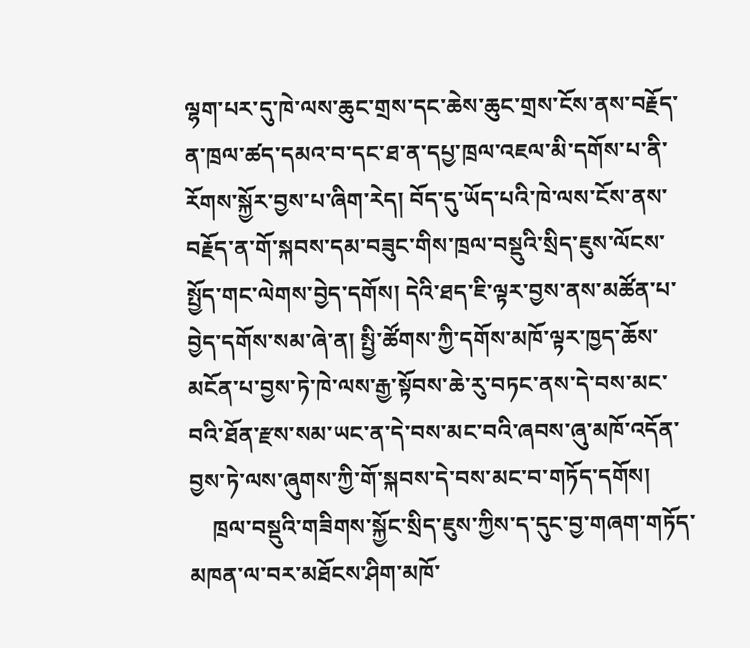ལྷག་པར་དུ་ཁེ་ལས་ཆུང་གྲས་དང་ཆེས་ཆུང་གྲས་ངོས་ནས་བརྗོད་ན་ཁྲལ་ཚད་དམའ་བ་དང་ཐ་ན་དཔྱ་ཁྲལ་འཇལ་མི་དགོས་པ་ནི་རོགས་སྐྱོར་བྱས་པ་ཞིག་རེད། བོད་དུ་ཡོད་པའི་ཁེ་ལས་ངོས་ནས་བརྗོད་ན་གོ་སྐབས་དམ་བཟུང་གིས་ཁྲལ་བསྡུའི་སྲིད་ཇུས་ལོངས་སྤྱོད་གང་ལེགས་བྱེད་དགོས། དེའི་ཐད་ཇི་ལྟར་བྱས་ནས་མཚོན་པ་བྱེད་དགོས་སམ་ཞེ་ན། སྤྱི་ཚོགས་ཀྱི་དགོས་མཁོ་ལྟར་ཁྱད་ཆོས་མངོན་པ་བྱས་ཏེ་ཁེ་ལས་རྒྱ་སྟོབས་ཆེ་རུ་བཏང་ནས་དེ་བས་མང་བའི་ཐོན་རྫས་སམ་ཡང་ན་དེ་བས་མང་བའི་ཞབས་ཞུ་མཁོ་འདོན་བྱས་ཏེ་ལས་ཞུགས་ཀྱི་གོ་སྐབས་དེ་བས་མང་བ་གཏོད་དགོས།
    ཁྲལ་བསྡུའི་གཟིགས་སྐྱོང་སྲིད་ཇུས་ཀྱིས་ད་དུང་བྱ་གཞག་གཏོད་མཁན་ལ་བར་མཐོངས་ཤིག་མཁོ་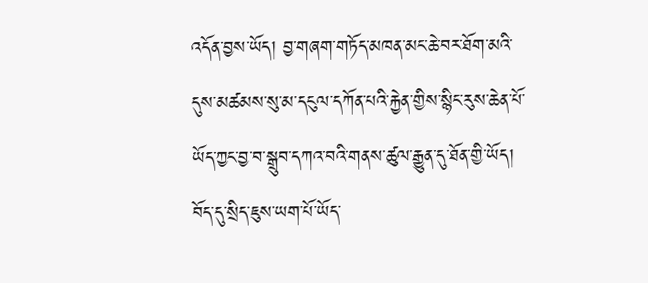འདོན་བྱས་ཡོད། བྱ་གཞག་གཏོད་མཁན་མང་ཆེ་བར་ཐོག་མའི་དུས་མཚམས་སུ་མ་དངུལ་དཀོན་པའི་རྐྱེན་གྱིས་སྙིང་རུས་ཆེན་པོ་ཡོད་ཀྱང་བྱ་བ་སྒྲུབ་དཀའ་བའི་གནས་ཚུལ་རྒྱུན་དུ་ཐོན་གྱི་ཡོད། བོད་དུ་སྲིད་ཇུས་ཡག་པོ་ཡོད་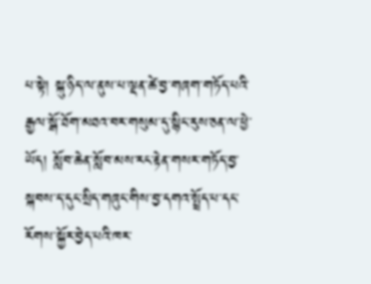པ་སྟེ། སྐུ་ཉིད་ལ་ནུས་པ་ལྡན་ཚེ་བྱ་གཞག་གཏོད་པའི་རྒྱལ་སྒོ་ཐོག་མཐའ་བར་གསུམ་དུ་སྙིང་རུས་ཅན་ལ་ཕྱེ་ཡོད། སློབ་ཆེན་སློབ་མས་རང་རྟེན་གསར་གཏོད་བྱ་སྐབས་ད་དུང་སྲིད་གཞུང་གིས་བྱ་དགའ་སྤྲོད་པ་དང་རོགས་སྐྱོར་བྱེད་པའི་ཁར་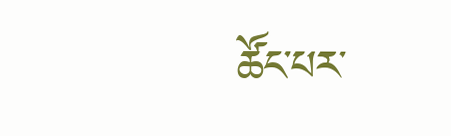ཚོང་པར་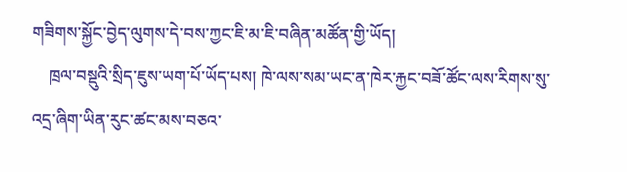གཟིགས་སྐྱོང་བྱེད་ལུགས་དེ་བས་ཀྱང་ཇི་མ་ཇི་བཞིན་མཚོན་གྱི་ཡོད།
    ཁྲལ་བསྡུའི་སྲིད་ཇུས་ཡག་པོ་ཡོད་པས། ཁེ་ལས་སམ་ཡང་ན་ཁེར་རྐྱང་བཟོ་ཚོང་ལས་རིགས་སུ་འདྲ་ཞིག་ཡིན་རུང་ཚང་མས་བཅའ་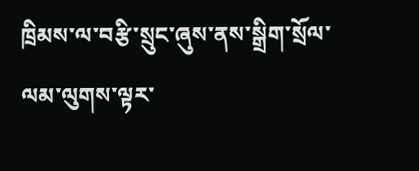ཁྲིམས་ལ་བརྩི་སྲུང་ཞུས་ནས་སྒྲིག་སྲོལ་ལམ་ལུགས་ལྟར་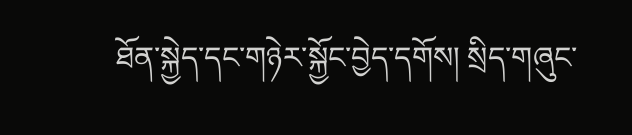ཐོན་སྐྱེད་དང་གཉེར་སྐྱོང་བྱེད་དགོས། སྲིད་གཞུང་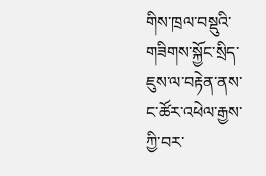གིས་ཁྲལ་བསྡུའི་གཟིགས་སྐྱོང་སྲིད་ཇུས་ལ་བརྟེན་ནས་ང་ཚོར་འཕེལ་རྒྱས་ཀྱི་བར་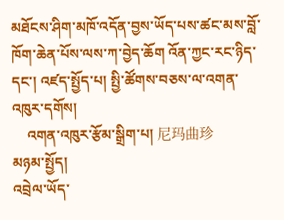མཐོངས་ཤིག་མཁོ་འདོན་བྱས་ཡོད་པས་ཚང་མས་བློ་ཁོག་ཆེན་པོས་ལས་ཀ་བྱེད་ཆོག འོན་ཀྱང་རང་ཉིད་དང་། འཛད་སྤྱོད་པ། སྤྱི་ཚོགས་བཅས་ལ་འགན་འཁུར་དགོས།
    འགན་འཁུར་རྩོམ་སྒྲིག་པ། 尼玛曲珍
མཉམ་སྤྱོད།
འབྲེལ་ཡོད་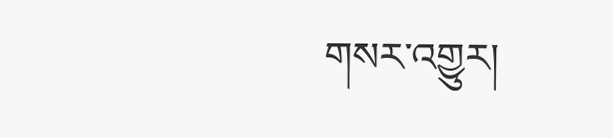གསར་འགྱུར།